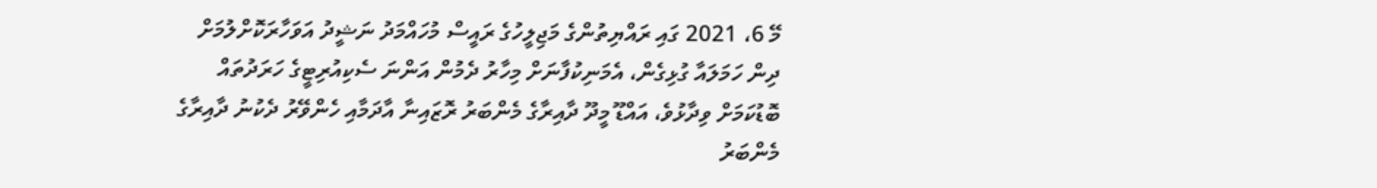މޭ 6، 2021 ގައި ރައްޔިތުންގެ މަޖިލީހުގެ ރައީސް މުހައްމަދު ނަޝީދު އަވަހާރަކޮށްލުމަށް ދިން ހަމަލައާ ގުޅިގެން، އެމަނިކުފާނަށް މިހާރު ދެމުން އަންނަ ސެކިއުރިޓީގެ ހަރަދުތައް ބޮޑުކަމަށް ވިދާޅުވެ، އައްޑޫ މީދޫ ދާއިރާގެ މެންބަރު ރޮޒައިނާ އާދަމާއި ހެންވޭރު ދެކުނު ދާއިރާގެ މެންބަރު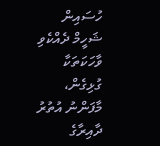ހުސައިން ޝަހީމް ދެއްކެވި ވާހަކަތަކާ ގުޅިގެން، މާފަންނު އުތުރު ދާއިރާގެ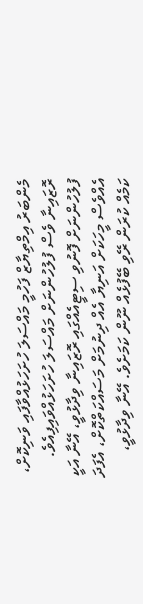މެންބަރު އިމްތިޔާޒް ފަހުމީ މައްސަލަ ހުށަހަޅުއްވާފައި ވަނިކޮށް، ރޮޒައިނާ ވެސް ފުލުހުންނަށް މައްސަލަ ހުށަހަޅުއްވައިފިއެވެ.
ފުލުހުންނަށް ފޮނުވި ސިޓީއެއްގައި ރޮޒައިނާ ވިދާޅުވީ، އޭނާ އަކީ އެއްވެސް މީހަކަށް އަނިޔާ އެއް ދިނުމަށް މަސައްކަތްކޮށް، އެފަދަ ކަމެއް ކުރަން ރޭވި ބޭފުޅެއް ނޫން ކަމަށެވެ. އޭނާ ވިދާޅުވީ،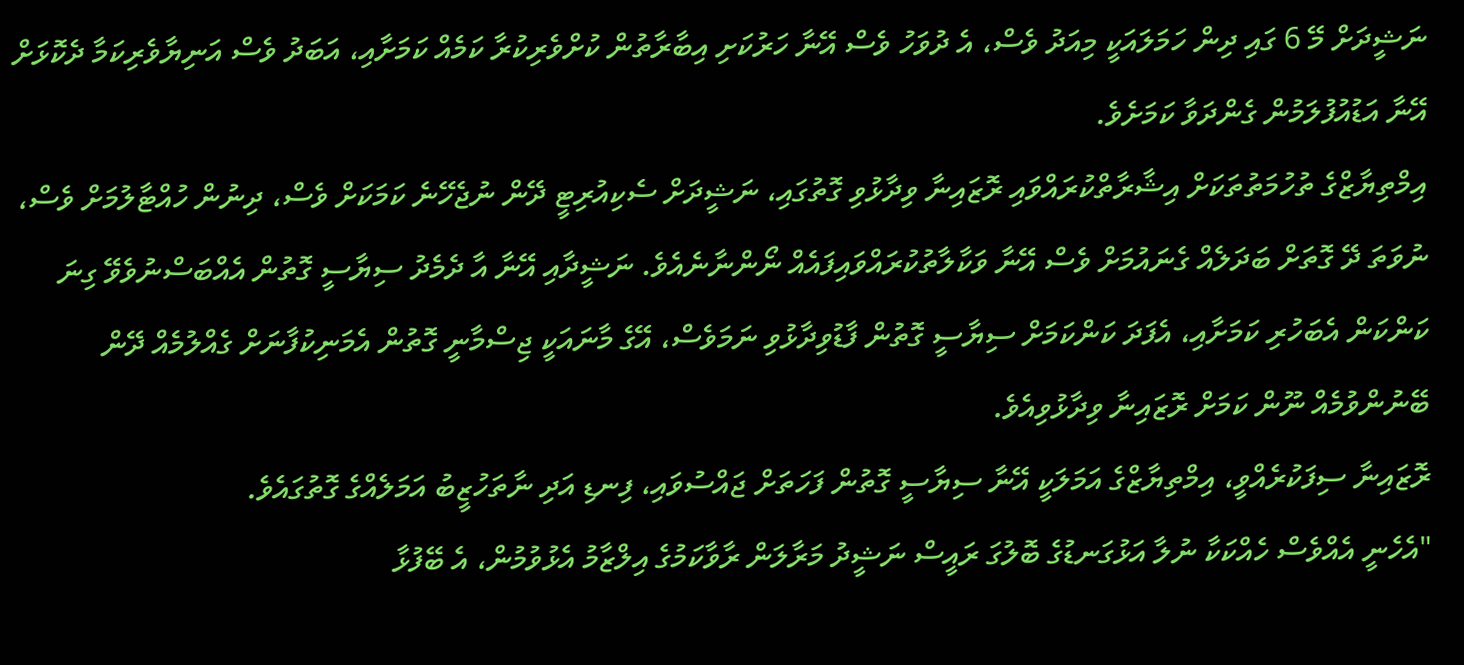ނަޝީދަށް މޭ 6 ގައި ދިން ހަމަލައަކީ މިއަދު ވެސް، އެ ދުވަހު ވެސް އޭނާ ހަރުކަށި އިބާރާތުން ކުށްވެރިކުރާ ކަމެއް ކަމަށާއި، އަބަދު ވެސް އަނިޔާވެރިކަމާ ދެކޮޅަށް އޭނާ އަޑުއުފުލަމުން ގެންދަވާ ކަމަށެވެ.
އިމްތިޔާޒްގެ ތުހުމަތުތަކަށް އިޝާރާތްކުރައްވައި ރޮޒައިނާ ވިދާޅުވި ގޮތުގައި، ނަޝީދަށް ސެކިއުރިޓީ ދޭން ނުޖެހޭނެ ކަމަކަށް ވެސް، ދިނުން ހުއްޓާލުމަށް ވެސް، ނުވަތަ ދޭ ގޮތަށް ބަދަލެއް ގެނައުމަށް ވެސް އޭނާ ވަކާލާތުކުރައްވައިފައެއް ނޯންނާނެއެވެ. ނަޝީދާއި އޭނާ އާ ދެމެދު ސިޔާސީ ގޮތުން އެއްބަސްނުވެވޭ ގިނަ ކަންކަން އެބަހުރި ކަމަށާއި، އެފަދަ ކަންކަމަށް ސިޔާސީ ގޮތުން ފާޑުވިދާޅުވި ނަމަވެސް، އޭގެ މާނައަކީ ޖިސްމާނީ ގޮތުން އެމަނިކުފާނަށް ގެއްލުމެއް ދޭން ބޭނުންވުމެއް ނޫން ކަމަށް ރޮޒައިނާ ވިދާޅުވިއެވެ.
ރޮޒައިނާ ސިފަކުރެއްވީ، އިމްތިޔާޒްގެ އަމަލަކީ އޭނާ ސިޔާސީ ގޮތުން ފަހަތަށް ޖައްސުވައި، ފިނޑި އަދި ނާތަހުޒީބު އަމަލެއްގެ ގޮތުގައެވެ.
"އެހެނީ އެއްވެސް ހެއްކަކާ ނުލާ އަޅުގަނޑުގެ ބޮލުގަ ރައީސް ނަޝީދު މަރާލަން ރާވާކަމުގެ އިލްޒާމު އެޅުވުމުން، އެ ބޭފުޅާ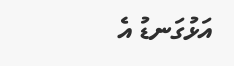އަޅުގަނޑު އެ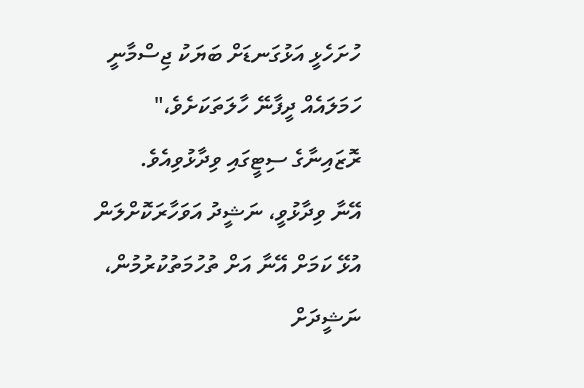ހުށަހެޅީ އަޅުގަނޑަށް ބަޔަކު ޖިސްމާނީ ހަމަލައެއް ދީފާނޭ ހާލަތަކަށެވެ،" ރޮޒައިނާގެ ސިޓީގައި ވިދާޅުވިއެވެ.
އޭނާ ވިދާޅުވީ، ނަޝީދު އަވަހާރަކޮށްލަން އުޅޭ ކަމަށް އޭނާ އަށް ތުހުމަތުކުރުމުން، ނަޝީދަށް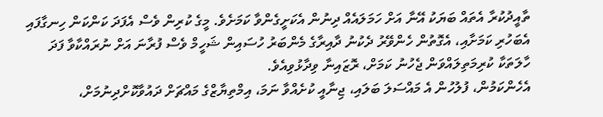ތާއީދުކުރާ އެތައް ބަޔަކު އޭނާ އަށް ހަމަލައެއް ދިނުން އެކަށީގެންވާ ކަމަށެވެ. މީގެ ކުރިން ވެސް އެފަދަ ކަންކަން ހިނގާފައި އެބަހުރި ކަމަށާއި، އެގޮތުން ހެންވޭރު ދެކުނު ދާއިރާގެ މެންބަރު ހުސައިން ޝަހީމް ވެސް ފުރާނަ އަށް ނުރައްކާވާ ފަދަ ހާލަތަކާ ކުރިމަތިލައްވަން ޖެހުނު ކަމަށް، ރޮޒައިނާ ވިދާޅުވިއެވެ.
އެހެންކަމުން، ފުލުހުން އެ މައްސަލަ ބަލައި، ޖިނާއީ ކުށެއްވާ ނަމަ، އިމްތިޔާޒްގެ މައްޗަށް ދައުވާކޮށްދިނުމަށް،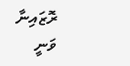ރޮޒައިނާ ވަނީ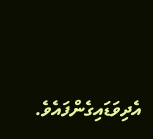އެދިވަޑައިގެންފައެވެ.